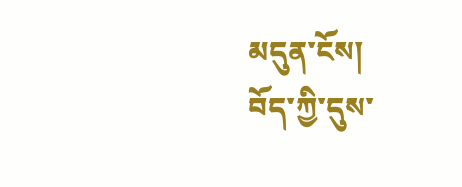མདུན་ངོས།
བོད་ཀྱི་དུས་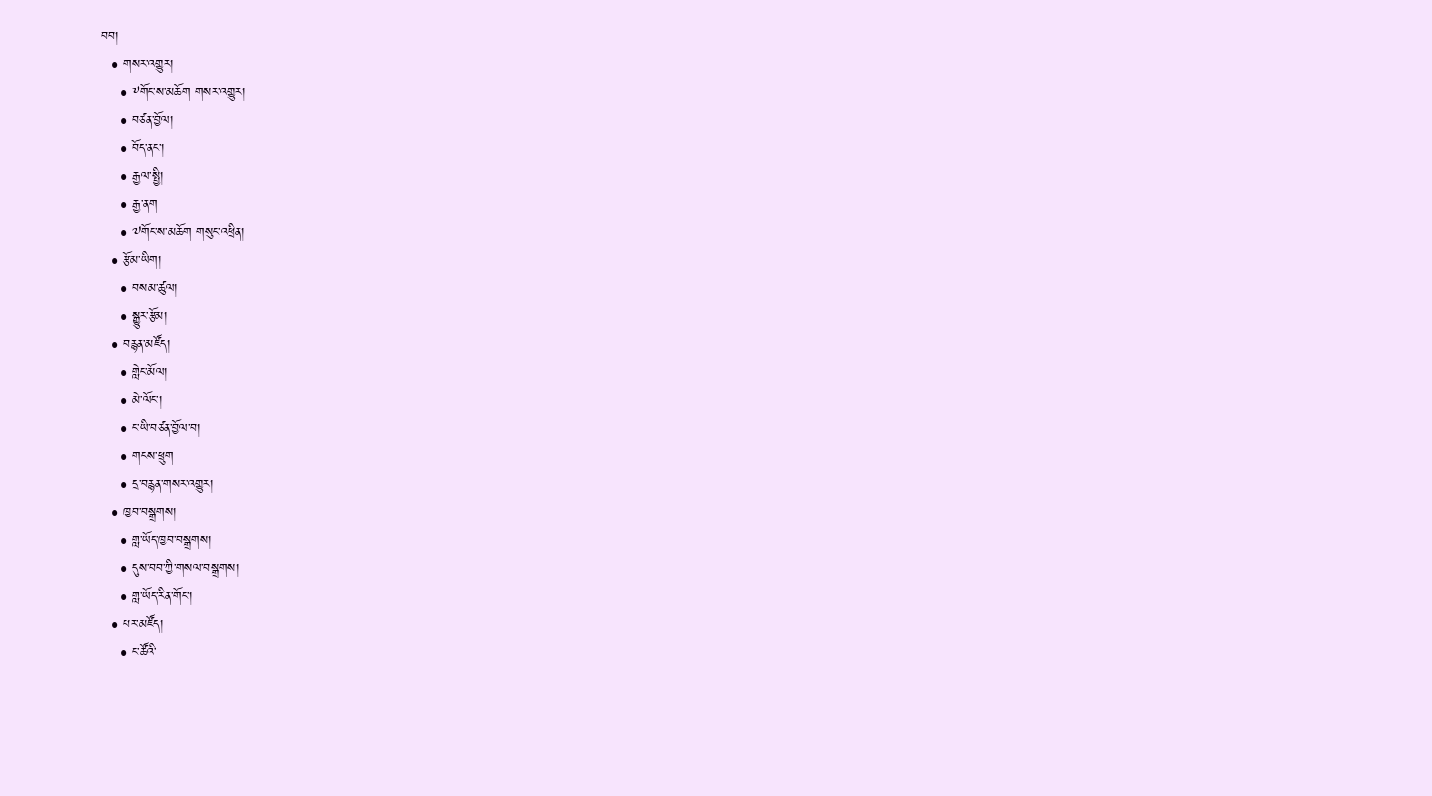བབ།
  • གསར་འགྱུར།
    • ༸གོང་ས་མཆོག གསར་འགྱུར།
    • བཙན་བྱོལ།
    • བོད་ནང་།
    • རྒྱལ་སྤྱི།
    • རྒྱ་ནག
    • ༧གོང་ས་མཆོག གསུང་འཕྲིན།
  • རྩོམ་ཡིག།
    • བསམ་ཚུལ།
    • སྒྱུར་རྩོམ།
  • བརྙན་མཛོད།
    • གླེང་མོལ།
    • མེ་ལོང་།
    • ང་ཡི་བཙན་བྱོལ་བ།
    • གངས་ཕྲུག
    • དྲ་བརྙན་གསར་འགྱུར།
  • ཁྱབ་བསྒྲགས།
    • གླ་ཡོད་ཁྱབ་བསྒྲགས།
    • དུས་བབ་ཀྱི་གསལ་བསྒྲགས།
    • གླ་ཡོད་རིན་གོང་།
  • པར་མཛོད།
    • ང་ཚོའི་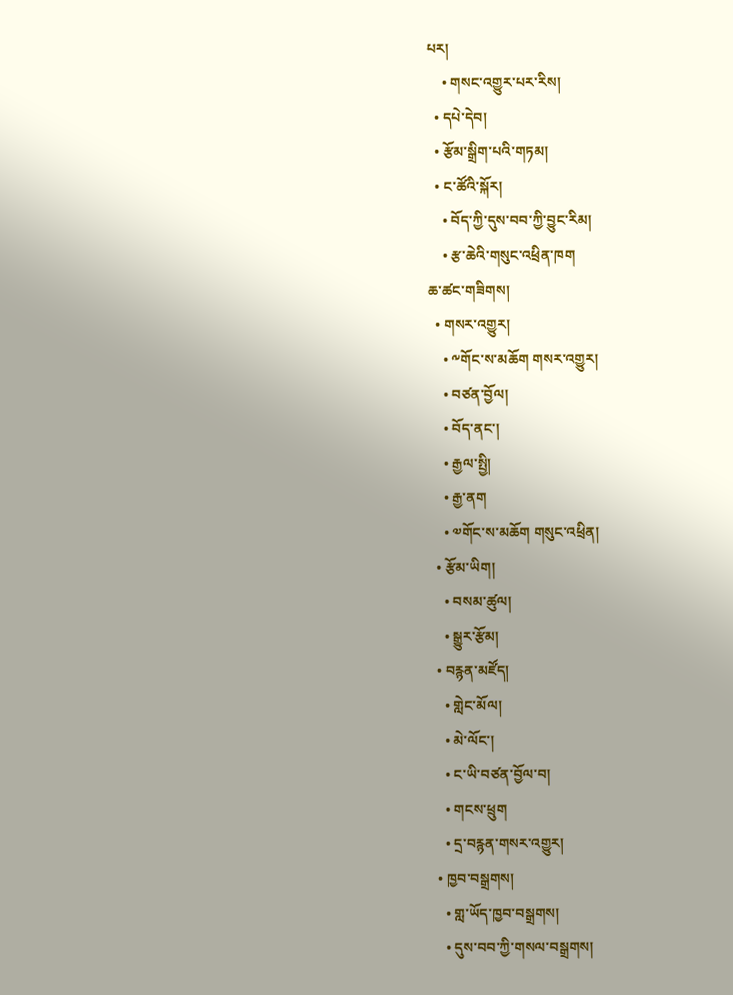པར།
    • གསང་འགྱུར་པར་རིས།
  • དཔེ་དེབ།
  • རྩོམ་སྒྲིག་པའི་གཏམ།
  • ང་ཚོའི་སྐོར།
    • བོད་ཀྱི་དུས་བབ་ཀྱི་བྱུང་རིམ།
    • རྩ་ཆེའི་གསུང་འཕྲིན་ཁག
ཆ་ཚང་གཟིགས།
  • གསར་འགྱུར།
    • ༸གོང་ས་མཆོག གསར་འགྱུར།
    • བཙན་བྱོལ།
    • བོད་ནང་།
    • རྒྱལ་སྤྱི།
    • རྒྱ་ནག
    • ༧གོང་ས་མཆོག གསུང་འཕྲིན།
  • རྩོམ་ཡིག།
    • བསམ་ཚུལ།
    • སྒྱུར་རྩོམ།
  • བརྙན་མཛོད།
    • གླེང་མོལ།
    • མེ་ལོང་།
    • ང་ཡི་བཙན་བྱོལ་བ།
    • གངས་ཕྲུག
    • དྲ་བརྙན་གསར་འགྱུར།
  • ཁྱབ་བསྒྲགས།
    • གླ་ཡོད་ཁྱབ་བསྒྲགས།
    • དུས་བབ་ཀྱི་གསལ་བསྒྲགས།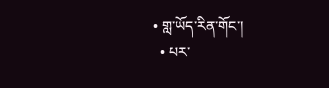• གླ་ཡོད་རིན་གོང་།
  • པར་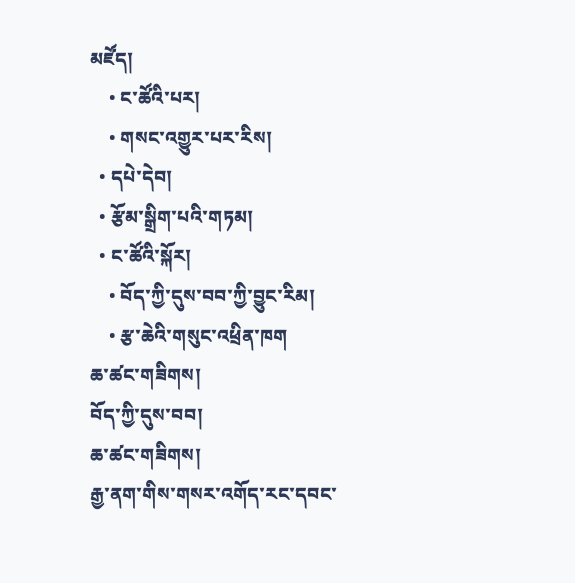མཛོད།
    • ང་ཚོའི་པར།
    • གསང་འགྱུར་པར་རིས།
  • དཔེ་དེབ།
  • རྩོམ་སྒྲིག་པའི་གཏམ།
  • ང་ཚོའི་སྐོར།
    • བོད་ཀྱི་དུས་བབ་ཀྱི་བྱུང་རིམ།
    • རྩ་ཆེའི་གསུང་འཕྲིན་ཁག
ཆ་ཚང་གཟིགས།
བོད་ཀྱི་དུས་བབ།
ཆ་ཚང་གཟིགས།
རྒྱ་ནག་གིས་གསར་འགོད་རང་དབང་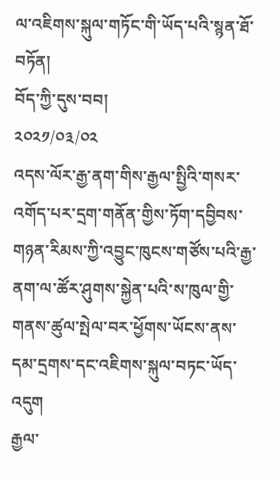ལ་འཇིགས་སྐུལ་གཏོང་གི་ཡོད་པའི་སྙན་ཐོ་བཏོན།
བོད་ཀྱི་དུས་བབ།
༢༠༢༡/༠༣/༠༢
འདས་ལོར་རྒྱ་ནག་གིས་རྒྱལ་སྤྱིའི་གསར་འགོད་པར་དྲག་གནོན་གྱིས་ཏོག་དབྱིབས་གཉན་རིམས་ཀྱི་འབྱུང་ཁུངས་གཙོས་པའི་རྒྱ་ནག་ལ་ཚོར་ཤུགས་སྐྱེན་པའི་ས་ཁུལ་གྱི་གནས་ཚུལ་སྤེལ་བར་ཕྱོགས་ཡོངས་ནས་དམ་དྲགས་དང་འཇིགས་སྐུལ་བཏང་ཡོད་འདུག
རྒྱལ་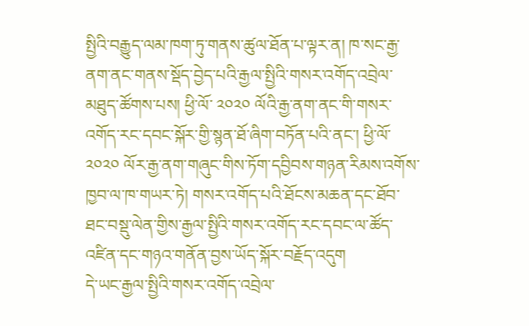སྤྱིའི་བརྒྱུད་ལམ་ཁག་ཏུ་གནས་ཚུལ་ཐོན་པ་ལྟར་ན། ཁ་སང་རྒྱ་ནག་ནང་གནས་སྡོད་བྱེད་པའི་རྒྱལ་སྤྱིའི་གསར་འགོད་འབྲེལ་མཐུད་ཚོགས་པས། ཕྱི་ལོ་ ༢༠༢༠ ལོའི་རྒྱ་ནག་ནང་གི་གསར་འགོད་རང་དབང་སྐོར་གྱི་སྙན་ཐོ་ཞིག་བཏོན་པའི་ནང་། ཕྱི་ལོ་ ༢༠༢༠ ལོར་རྒྱ་ནག་གཞུང་གིས་ཏོག་དབྱིབས་གཉན་རིམས་འགོས་ཁྱབ་ལ་ཁ་གཡར་ཏེ། གསར་འགོད་པའི་ཐོངས་མཆན་དང་ཐོབ་ཐང་བསྡུ་ལེན་གྱིས་རྒྱལ་སྤྱིའི་གསར་འགོད་རང་དབང་ལ་ཚོད་འཛིན་དང་གཉའ་གནོན་བྱས་ཡོད་སྐོར་བརྗོད་འདུག
དེ་ཡང་རྒྱལ་སྤྱིའི་གསར་འགོད་འབྲེལ་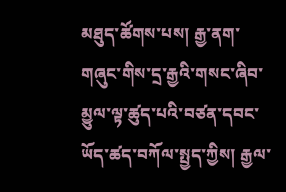མཐུད་ཚོགས་པས། རྒྱ་ནག་གཞུང་གིས་དྲ་རྒྱའི་གསང་ཞིབ་མྱུལ་ལྟ་ཚུད་པའི་བཙན་དབང་ཡོད་ཚད་བཀོལ་སྤྱད་ཀྱིས། རྒྱལ་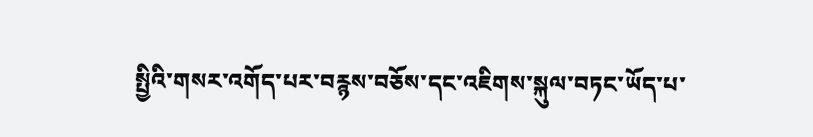སྤྱིའི་གསར་འགོད་པར་བརྙས་བཅོས་དང་འཇིགས་སྐུལ་བཏང་ཡོད་པ་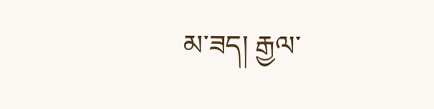མ་ཟད། རྒྱལ་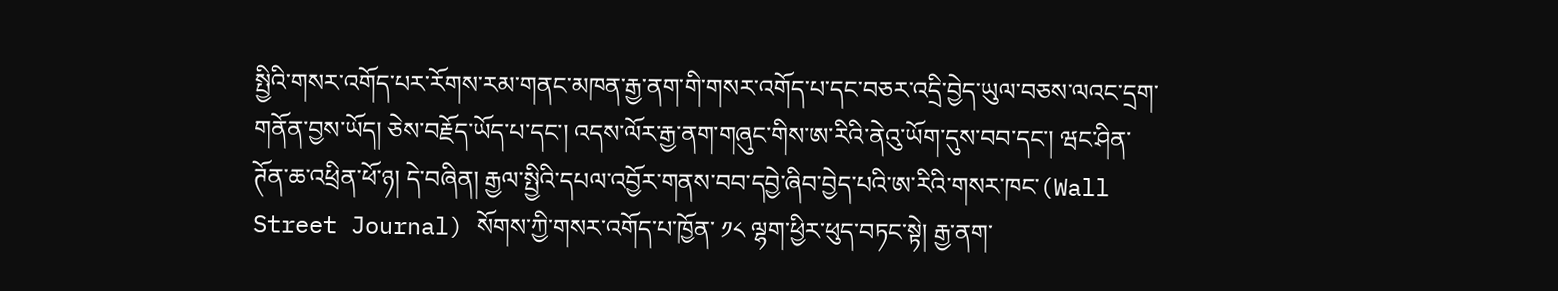སྤྱིའི་གསར་འགོད་པར་རོགས་རམ་གནང་མཁན་རྒྱ་ནག་གི་གསར་འགོད་པ་དང་བཅར་འདྲི་བྱེད་ཡུལ་བཅས་ལའང་དྲག་གནོན་བྱས་ཡོད། ཅེས་བརྗོད་ཡོད་པ་དང་། འདས་ལོར་རྒྱ་ནག་གཞུང་གིས་ཨ་རིའི་ནེའུ་ཡོག་དུས་བབ་དང་། ཝང་ཤིན་ཊོན་ཆ་འཕྲིན་ཕོ་ཉ། དེ་བཞིན། རྒྱལ་སྤྱིའི་དཔལ་འབྱོར་གནས་བབ་དབྱེ་ཞིབ་བྱེད་པའི་ཨ་རིའི་གསར་ཁང་(Wall Street Journal) སོགས་ཀྱི་གསར་འགོད་པ་ཁྱོན་ ༡༨ ལྷག་ཕྱིར་ཕུད་བཏང་སྟེ། རྒྱ་ནག་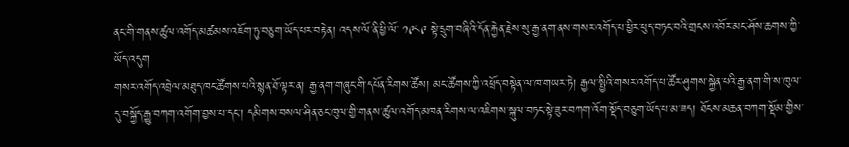ནང་གི་གནས་ཚུལ་འགོད་མཚམས་འཇོག་ཏུ་བཅུག་ཡོད་པར་བརྟེན། འདས་ལོ་ནི་ཕྱི་ལོ་ ༡༩༨༩ སྟེ་དྲུག་བཞིའི་དོན་རྐྱེན་རྗེས་སུ་རྒྱ་ནག་ནས་གསར་འགོད་པ་ཕྱིར་ཕུད་བཏང་བའི་གྲངས་འབོར་མང་ཤོས་ཆགས་ཀྱི་ཡོད་འདུག
གསར་འགོད་འབྲེལ་མཐུད་ཁང་ཚོགས་པའི་སྙན་ཐོ་ལྟར་ན། རྒྱ་ནག་གཞུང་གི་དཔོན་རིགས་ཚོས། མང་ཚོགས་ཀྱི་འཕྲོད་བསྟེན་ལ་ཁ་གཡར་ཏེ། རྒྱལ་སྤྱིའི་གསར་འགོད་པ་ཚོར་ཤུགས་སྐྱེན་པའི་རྒྱ་ནག་གི་ས་ཁུལ་དུ་བསྐྱོད་རྒྱུ་བཀག་འགོག་བྱས་པ་དང་། དམིགས་བསལ་ཤིན་ཅང་ཁུལ་གྱི་གནས་ཚུལ་འགོད་མཁན་རིགས་ལ་འཇིགས་སྐུལ་བཏང་སྟེ་ཟུར་བཀག་འོག་སྡོད་བཅུག་ཡོད་པ་མ་ཟད། ཐོངས་མཆན་བཀག་སྡོམ་གྱིས་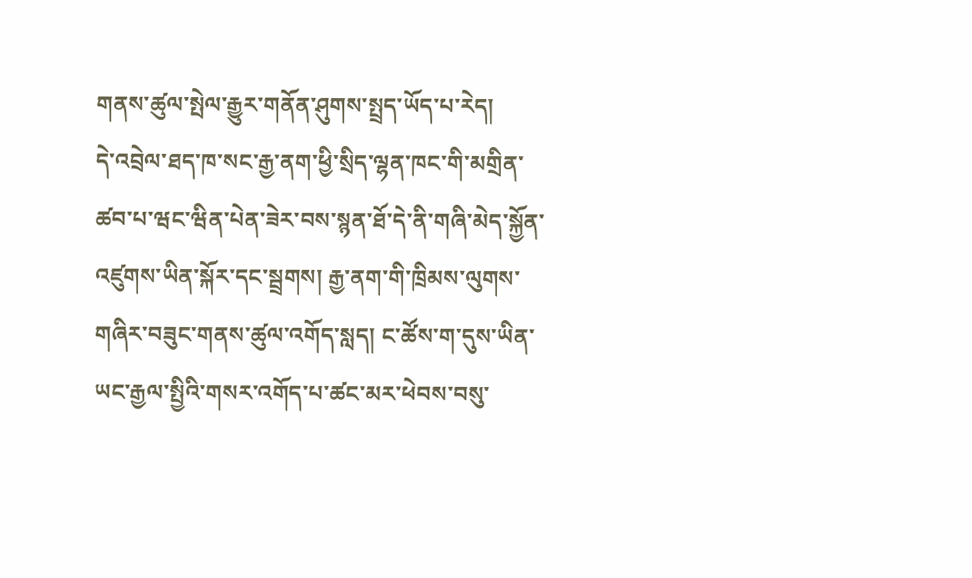གནས་ཚུལ་སྤེལ་རྒྱུར་གནོན་ཤུགས་སྤྲད་ཡོད་པ་རེད།
དེ་འབྲེལ་ཐད་ཁ་སང་རྒྱ་ནག་ཕྱི་སྲིད་ལྷན་ཁང་གི་མགྲིན་ཚབ་པ་ཝང་ཝིན་པེན་ཟེར་བས་སྙན་ཐོ་དེ་ནི་གཞི་མེད་སྐྱོན་འཛུགས་ཡིན་སྐོར་དང་སྦྲགས། རྒྱ་ནག་གི་ཁྲིམས་ལུགས་གཞིར་བཟུང་གནས་ཚུལ་འགོད་སླད། ང་ཚོས་ག་དུས་ཡིན་ཡང་རྒྱལ་སྤྱིའི་གསར་འགོད་པ་ཚང་མར་ཕེབས་བསུ་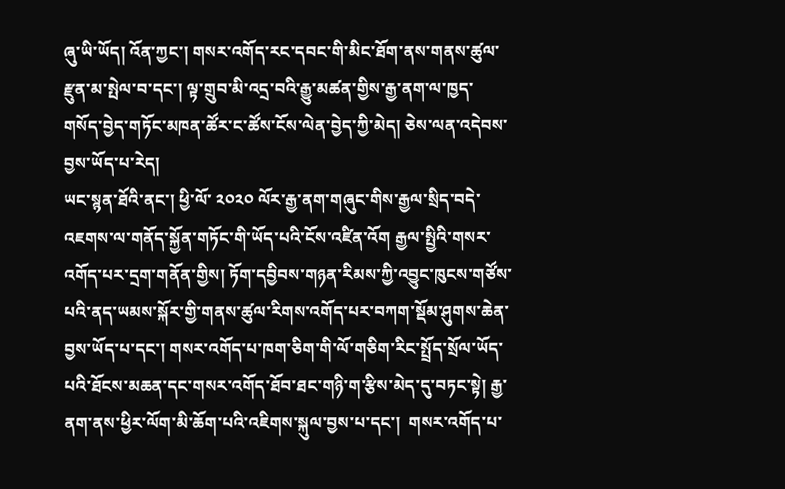ཞུ་ཡི་ཡོད། འོན་ཀྱང་། གསར་འགོད་རང་དབང་གི་མིང་ཐོག་ནས་གནས་ཚུལ་རྫུན་མ་སྤེལ་བ་དང་། ལྟ་གྲུབ་མི་འདྲ་བའི་རྒྱུ་མཚན་གྱིས་རྒྱ་ནག་ལ་ཁྱད་གསོད་བྱེད་གཏོང་མཁན་ཚོར་ང་ཚོས་ངོས་ལེན་བྱེད་ཀྱི་མེད། ཅེས་ལན་འདེབས་བྱས་ཡོད་པ་རེད།
ཡང་སྙན་ཐོའི་ནང་། ཕྱི་ལོ་ ༢༠༢༠ ལོར་རྒྱ་ནག་གཞུང་གིས་རྒྱལ་སྲིད་བདེ་འཇགས་ལ་གནོད་སྐྱོན་གཏོང་གི་ཡོད་པའི་ངོས་འཛིན་འོག རྒྱལ་སྤྱིའི་གསར་འགོད་པར་དྲག་གནོན་གྱིས། ཏོག་དབྱིབས་གཉན་རིམས་ཀྱི་འབྱུང་ཁུངས་གཙོས་པའི་ནད་ཡམས་སྐོར་གྱི་གནས་ཚུལ་རིགས་འགོད་པར་བཀག་སྡོམ་ཤུགས་ཆེན་བྱས་ཡོད་པ་དང་། གསར་འགོད་པ་ཁག་ཅིག་གི་ལོ་གཅིག་རིང་སྤྲོད་སྲོལ་ཡོད་པའི་ཐོངས་མཆན་དང་གསར་འགོད་ཐོབ་ཐང་གཉི་ག་རྩིས་མེད་དུ་བཏང་སྟེ། རྒྱ་ནག་ནས་ཕྱིར་ལོག་མི་ཆོག་པའི་འཇིགས་སྐུལ་བྱས་པ་དང་།  གསར་འགོད་པ་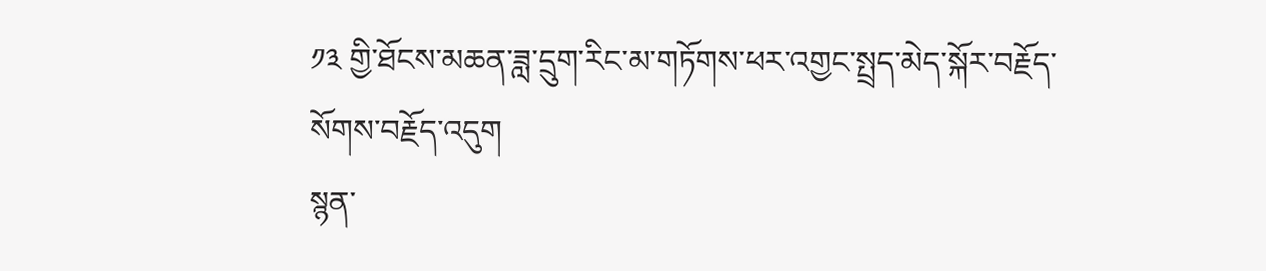༡༣ གྱི་ཐོངས་མཆན་ཟླ་དྲུག་རིང་མ་གཏོགས་ཕར་འགྱང་སྤྲད་མེད་སྐོར་བརྗོད་སོགས་བརྗོད་འདུག
སྙན་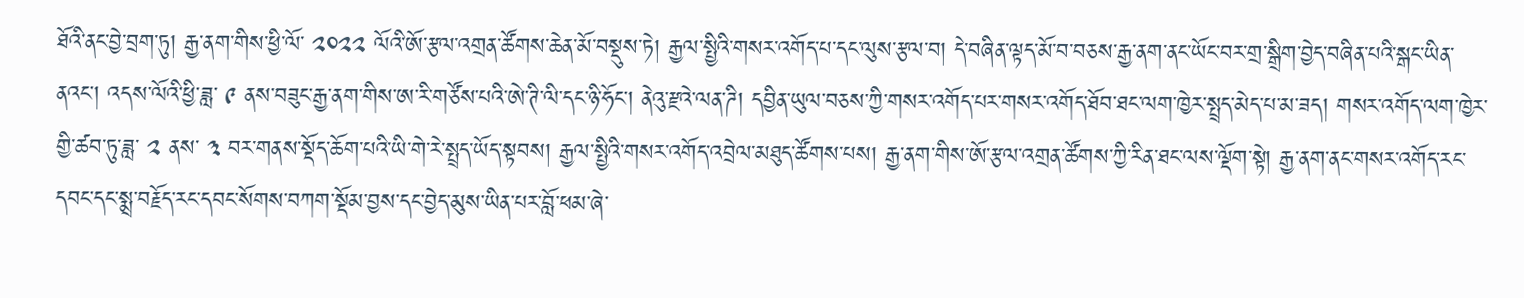ཐོའི་ནང་བྱེ་བྲག་ཏུ། རྒྱ་ནག་གིས་ཕྱི་ལོ་ ༢༠༢༢ ལོའི་ཨོ་རྩལ་འགྲན་ཚོགས་ཆེན་མོ་བསྡུས་ཏེ། རྒྱལ་སྤྱིའི་གསར་འགོད་པ་དང་ལུས་རྩལ་བ། དེ་བཞིན་ལྟད་མོ་བ་བཅས་རྒྱ་ནག་ནང་ཡོང་བར་གྲ་སྒྲིག་བྱེད་བཞིན་པའི་སྒང་ཡིན་ནའང་། འདས་ལོའི་ཕྱི་ཟླ་ ༩ ནས་བཟུང་རྒྱ་ནག་གིས་ཨ་རི་གཙོས་པའི་ཨེ་ཊི་ལི་དང་ཉི་ཧོང་། ནེའུ་རྫའེ་ལན་ཌི། དབྱིན་ཡུལ་བཅས་ཀྱི་གསར་འགོད་པར་གསར་འགོད་ཐོབ་ཐང་ལག་ཁྱེར་སྤྲད་མེད་པ་མ་ཟད། གསར་འགོད་ལག་ཁྱེར་གྱི་ཚབ་ཏུ་ཟླ་ ༢ ནས་ ༣ བར་གནས་སྡོད་ཆོག་པའི་ཡི་གེ་རེ་སྤྲད་ཡོད་སྟབས། རྒྱལ་སྤྱིའི་གསར་འགོད་འབྲེལ་མཐུད་ཚོགས་པས། རྒྱ་ནག་གིས་ཨོ་རྩལ་འགྲན་ཚོགས་ཀྱི་རིན་ཐང་ལས་ལྡོག་སྟེ། རྒྱ་ནག་ནང་གསར་འགོད་རང་དབང་དང་སྨྲ་བརྗོད་རང་དབང་སོགས་བཀག་སྡོམ་བྱས་དང་བྱེད་མུས་ཡིན་པར་བློ་ཕམ་ཞེ་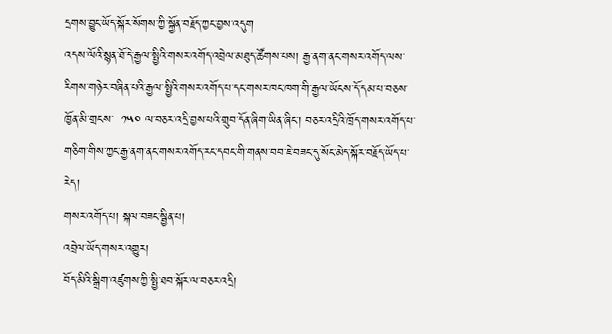དྲགས་བྱུང་ཡོད་སྐོར་སོགས་ཀྱི་སྐྱོན་བརྗོད་ཀྱང་བྱས་འདུག
འདས་ལོའི་སྙན་ཐོ་དེ་རྒྱལ་སྤྱིའི་གསར་འགོད་འབྲེལ་མཐུད་ཚོགས་པས། རྒྱ་ནག་ནང་གསར་འགོད་ལས་རིགས་གཉེར་བཞིན་པའི་རྒྱལ་སྤྱིའི་གསར་འགོད་པ་དང་གསར་ཁང་ཁག་གི་རྒྱལ་ཡོངས་དོ་དམ་པ་བཅས་ཁྱོན་མི་གྲངས་  ༡༥༠ ལ་བཅར་འདྲི་བྱས་པའི་གྲུབ་དོན་ཞིག་ཡིན་ཞིང་། བཅར་འདྲིའི་ཁྲོད་གསར་འགོད་པ་གཅིག་གིས་ཀྱང་རྒྱ་ནག་ནང་གསར་འགོད་རང་དབང་གི་གནས་བབ་ཇེ་བཟང་དུ་སོང་མེད་སྐོར་བརྗོད་ཡོད་པ་རེད།
གསར་འགོད་པ། སྐལ་བཟང་སྦྱིན་པ།
འབྲེལ་ཡོད་གསར་འགྱུར།
བོད་མིའི་སྒྲིག་འཛུགས་ཀྱི་སྤྱི་ཐབ་སྐོར་ལ་བཅར་འདྲི།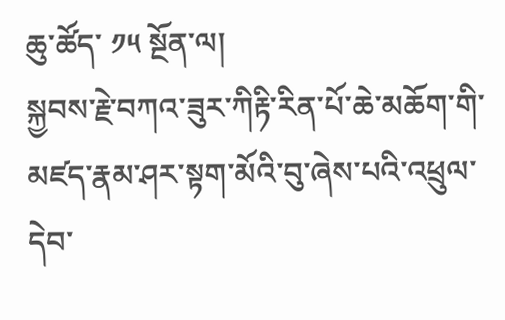ཆུ་ཚོད་ ༡༥ སྔོན་ལ།
སྐྱབས་རྗེ་བཀའ་ཟུར་ཀིརྟི་རིན་པོ་ཆེ་མཆོག་གི་མཛད་རྣམ་ཤར་སྟག་མོའི་བུ་ཞེས་པའི་འཕྲུལ་དེབ་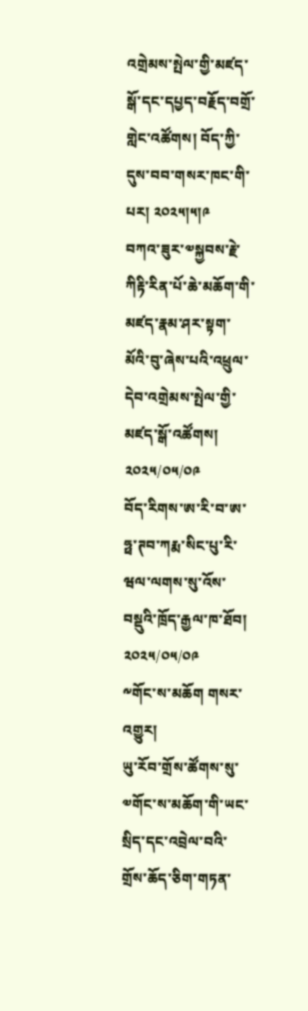འགྲེམས་སྤེལ་གྱི་མཛད་སྒོ་དང་དཔྱད་བརྗོད་བགྲོ་གླེང་འཚོགས། བོད་ཀྱི་དུས་བབ་གསར་ཁང་གི་པར། ༢༠༢༥།༥།༩
བཀའ་ཟུར་༧སྐྱབས་རྗེ་ཀིརྟི་རིན་པོ་ཆེ་མཆོག་གི་མཛད་རྣམ་ཤར་སྟག་མོའི་བུ་ཞེས་པའི་འཕྲུལ་དེབ་འགྲེམས་སྤེལ་གྱི་མཛད་སྒོ་འཚོགས།
༢༠༢༥/༠༥/༠༩
བོད་རིགས་ཨ་རི་བ་ཨ་ཧྥ་ཊབ་ཀརྨ་སིང་པུ་རི་ཝལ་ལགས་སུ་འོས་བསྡུའི་ཁྲོད་རྒྱལ་ཁ་ཐོབ།
༢༠༢༥/༠༥/༠༩
༸གོང་ས་མཆོག གསར་འགྱུར།
ཡུ་རོབ་གྲོས་ཚོགས་སུ་༧གོང་ས་མཆོག་གི་ཡང་སྲིད་དང་འབྲེལ་བའི་གྲོས་ཆོད་ཅིག་གཏན་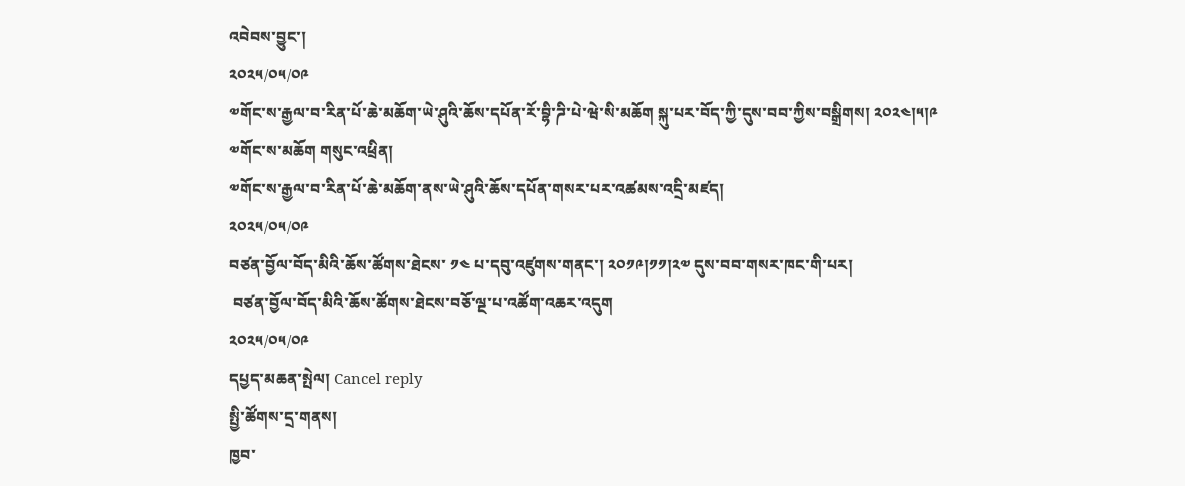འབེབས་བྱུང་།
༢༠༢༥/༠༥/༠༩
༧གོང་ས་རྒྱལ་བ་རིན་པོ་ཆེ་མཆོག་ཡེ་ཤུའི་ཆོས་དཔོན་རོ་བྷི་ཌི་པེ་ཝེ་སི་མཆོག སྐུ་པར་བོད་ཀྱི་དུས་བབ་ཀྱིས་བསྒྲིགས། ༢༠༢༤།༥།༩
༧གོང་ས་མཆོག གསུང་འཕྲིན།
༧གོང་ས་རྒྱལ་བ་རིན་པོ་ཆེ་མཆོག་ནས་ཡེ་ཤུའི་ཆོས་དཔོན་གསར་པར་འཚམས་འདྲི་མཛད།
༢༠༢༥/༠༥/༠༩
བཙན་བྱོལ་བོད་མིའི་ཆོས་ཚོགས་ཐེངས་ ༡༤ པ་དབུ་འཛུགས་གནང་། ༢༠༡༩།༡༡།༢༧ དུས་བབ་གསར་ཁང་གི་པར།
 བཙན་བྱོལ་བོད་མིའི་ཆོས་ཚོགས་ཐེངས་བཅོ་ལྔ་པ་འཚོག་འཆར་འདུག
༢༠༢༥/༠༥/༠༩
དཔྱད་མཆན་སྤེལ། Cancel reply
སྤྱི་ཚོགས་དྲ་གནས།
ཁྱབ་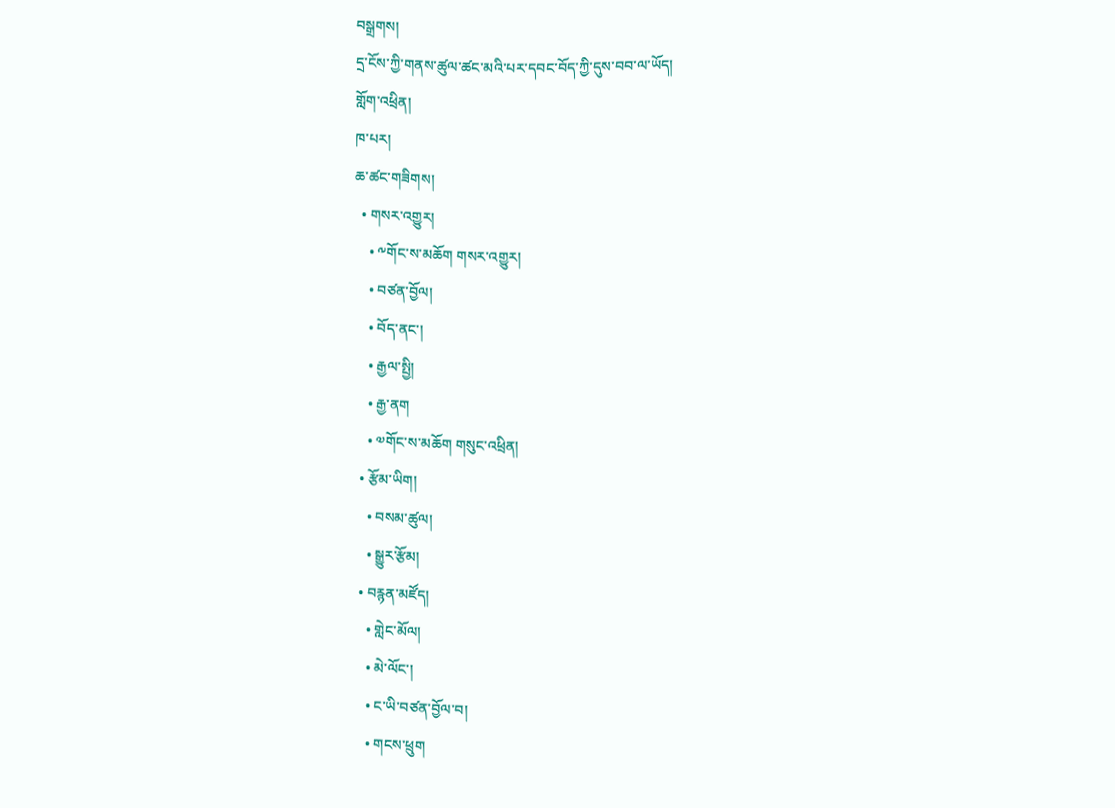བསྒྲགས།
དྲ་ངོས་ཀྱི་གནས་ཚུལ་ཚང་མའི་པར་དབང་བོད་ཀྱི་དུས་བབ་ལ་ཡོད།
གློག་འཕྲིན།
ཁ་པར།
ཆ་ཚང་གཟིགས།
  • གསར་འགྱུར།
    • ༸གོང་ས་མཆོག གསར་འགྱུར།
    • བཙན་བྱོལ།
    • བོད་ནང་།
    • རྒྱལ་སྤྱི།
    • རྒྱ་ནག
    • ༧གོང་ས་མཆོག གསུང་འཕྲིན།
  • རྩོམ་ཡིག།
    • བསམ་ཚུལ།
    • སྒྱུར་རྩོམ།
  • བརྙན་མཛོད།
    • གླེང་མོལ།
    • མེ་ལོང་།
    • ང་ཡི་བཙན་བྱོལ་བ།
    • གངས་ཕྲུག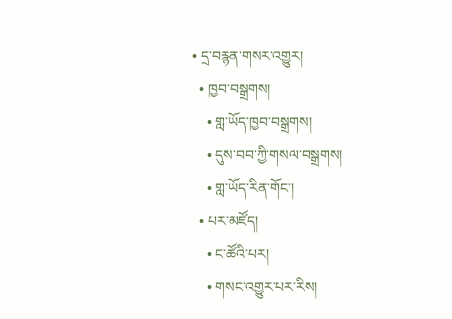• དྲ་བརྙན་གསར་འགྱུར།
  • ཁྱབ་བསྒྲགས།
    • གླ་ཡོད་ཁྱབ་བསྒྲགས།
    • དུས་བབ་ཀྱི་གསལ་བསྒྲགས།
    • གླ་ཡོད་རིན་གོང་།
  • པར་མཛོད།
    • ང་ཚོའི་པར།
    • གསང་འགྱུར་པར་རིས།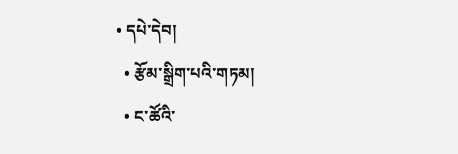• དཔེ་དེབ།
  • རྩོམ་སྒྲིག་པའི་གཏམ།
  • ང་ཚོའི་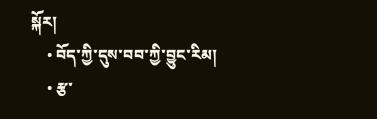སྐོར།
    • བོད་ཀྱི་དུས་བབ་ཀྱི་བྱུང་རིམ།
    • རྩ་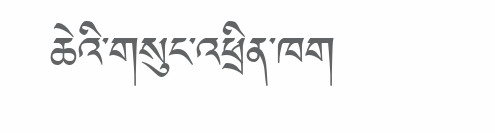ཆེའི་གསུང་འཕྲིན་ཁག